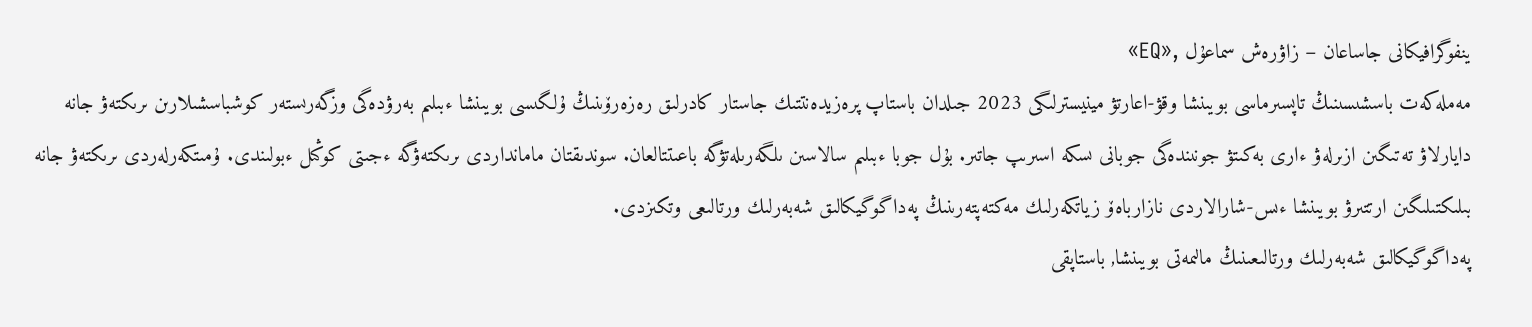ينفوگرافيكانى جاساعان – زاۋرەش سماعۇل ,«EQ»
مەملەكەت باسشىسىنىڭ تاپسىرماسى بويىنشا وقۋ-اعارتۋ مينيسترلىگى 2023 جىلدان باستاپ پرەزيدەنتتىك جاستار كادرلىق رەزەرۆىنىڭ ۇلگىسى بويىنشا ءبىلىم بەرۋدەگى وزگەرىستەر كوشباسشىلارىن ىرىكتەۋ جانە دايارلاۋ تەتىگىن ازىرلەۋ ءارى بەكىتۋ جونىندەگى جوبانى ىسكە اسىرىپ جاتىر. بۇل جوبا ءبىلىم سالاسىن ىلگەرىلەتۋگە باعىتتالعان. سوندىقتان مامانداردى ىرىكتەۋگە ءجىتى كوڭىل ءبولىندى. ۇمىتكەرلەردى ىرىكتەۋ جانە بىلىكتىلىگىن ارتتىرۋ بويىنشا ءىس-شارالاردى نازارباەۆ زياتكەرلىك مەكتەپتەرىنىڭ پەداگوگيكالىق شەبەرلىك ورتالىعى وتكىزدى.
پەداگوگيكالىق شەبەرلىك ورتالىعىنىڭ مالىمەتى بويىنشا, باستاپقى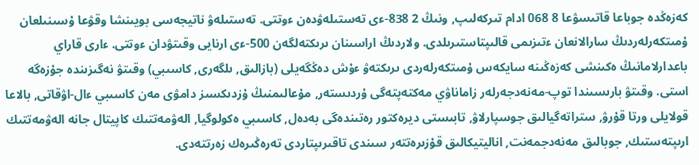كەزەڭدە جوباعا قاتىسۋعا 8 068 ادام تىركەلىپ, ونىڭ 2 838-ءى تەستىلەۋدەن ءوتتى. تەستىلەۋ ناتيجەسى بويىنشا وقۋعا ۇسىنىلعان ۇمىتكەرلەردىڭ سارالانعان ءتىزىمى قالىپتاستىرىلدى. ولاردىڭ اراسىنان ىرىكتەلگەن 500-ءى ارنايى وقىتۋدان ءوتتى. ءارى قاراي باعدارلامانىڭ ەكىنشى كەزەڭىنە سايكەس ۇمىتكەرلەردى ىرىكتەۋ ءۇش دەڭگەيلى (بازالىق, ىلگەرى, كاسىبي) وقىتۋ نەگىزىندە جۇزەگە استى. وقىتۋ بارىسىندا توپ-مەنەدجەرلەر زاماناۋي مەكتەپتەگى ۇردىستەر, مۇعالىمنىڭ ۇزدىكسىز دامۋى مەن كاسىبي ءال-اۋقاتى, بالاعا قولايلى ورتا قۇرۋ, ستراتەگيالىق جوسپارلاۋ, تابىستى ديرەكتور رەتىندەگى بەدەل, كاسىبي ەكولوگيا, الەۋمەتتىك كاپيتال جانە الەۋمەتتىك ارىپتەستىك, جوبالىق مەنەدجمەنت, اناليتيكالىق قۇزىرەتتەر سىندى تاقىرىپتاردى تەرەڭىرەك زەرتتەدى.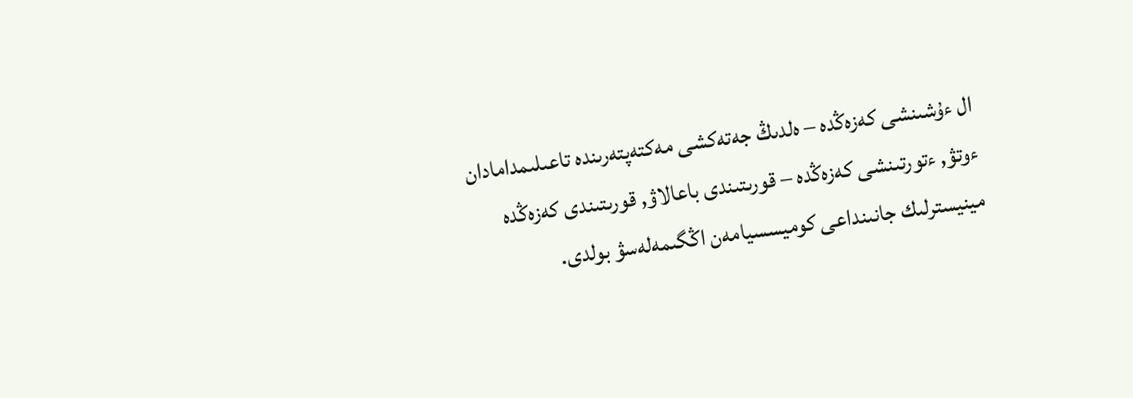ال ءۇشىنشى كەزەڭدە – ەلدىڭ جەتەكشى مەكتەپتەرىندە تاعىلىمدامادان ءوتۋ, ءتورتىنشى كەزەڭدە – قورىتىندى باعالاۋ, قورىتىندى كەزەڭدە مينيسترلىك جانىنداعى كوميسسيامەن اڭگىمەلەسۋ بولدى.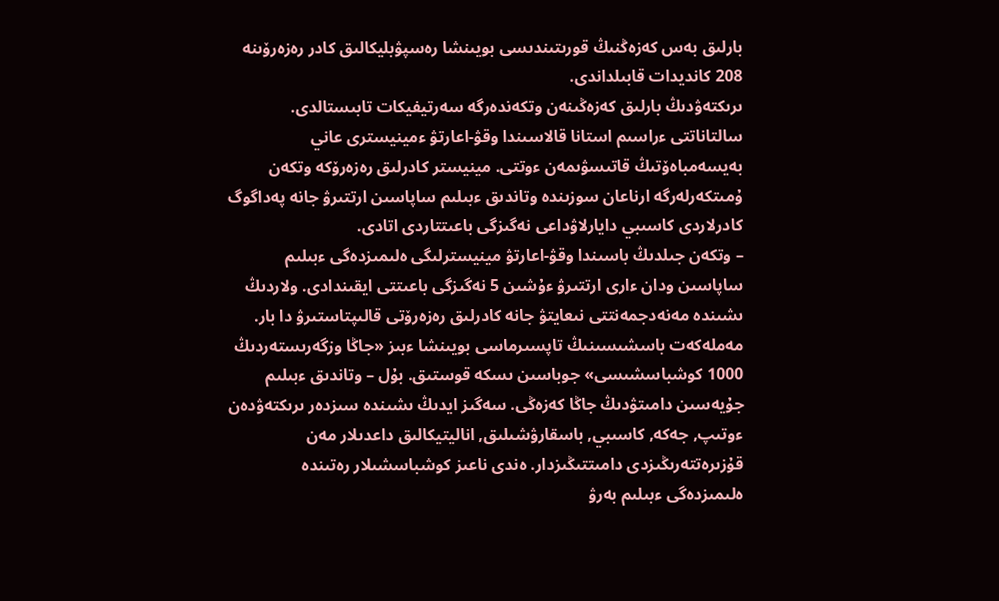بارلىق بەس كەزەڭنىڭ قورىتىندىسى بويىنشا رەسپۋبليكالىق كادر رەزەرۆىنە 208 كانديدات قابىلداندى.
ىرىكتەۋدىڭ بارلىق كەزەڭىنەن وتكەندەرگە سەرتيفيكات تابىستالدى. سالتاناتتى ءراسىم استانا قالاسىندا وقۋ-اعارتۋ ءمينيسترى عاني بەيسەمباەۆتىڭ قاتىسۋىمەن ءوتتى. مينيستر كادرلىق رەزەرۆكە وتكەن ۇمىتكەرلەرگە ارناعان سوزىندە وتاندىق ءبىلىم ساپاسىن ارتتىرۋ جانە پەداگوگ كادرلاردى كاسىبي دايارلاۋداعى نەگىزگى باعىتتاردى اتادى.
– وتكەن جىلدىڭ باسىندا وقۋ-اعارتۋ مينيسترلىگى ەلىمىزدەگى ءبىلىم ساپاسىن ودان ءارى ارتتىرۋ ءۇشىن 5 نەگىزگى باعىتتى ايقىندادى. ولاردىڭ ىشىندە مەنەدجمەنتتى نىعايتۋ جانە كادرلىق رەزەرۆتى قالىپتاستىرۋ دا بار. مەملەكەت باسشىسىنىڭ تاپسىرماسى بويىنشا ءبىز «جاڭا وزگەرىستەردىڭ 1000 كوشباسشىسى» جوباسىن ىسكە قوستىق. بۇل – وتاندىق ءبىلىم جۇيەسىن دامىتۋدىڭ جاڭا كەزەڭى. سەگىز ايدىڭ ىشىندە سىزدەر ىرىكتەۋدەن ءوتىپ, جەكە, كاسىبي, باسقارۋشىلىق, اناليتيكالىق داعدىلار مەن قۇزىرەتتەرىڭىزدى دامىتتىڭىزدار. ەندى ناعىز كوشباسشىلار رەتىندە ەلىمىزدەگى ءبىلىم بەرۋ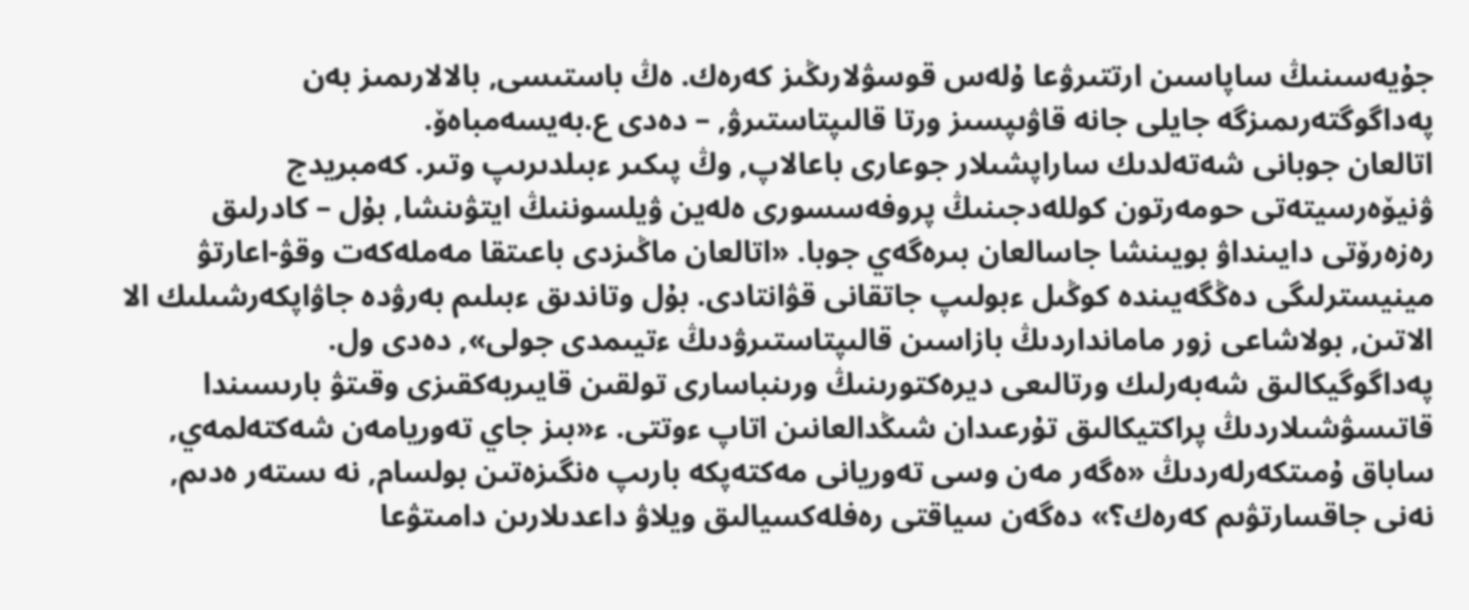جۇيەسىنىڭ ساپاسىن ارتتىرۋعا ۇلەس قوسۋلارىڭىز كەرەك. ەڭ باستىسى, بالالارىمىز بەن پەداگوگتەرىمىزگە جايلى جانە قاۋىپسىز ورتا قالىپتاستىرۋ, – دەدى ع.بەيسەمباەۆ.
اتالعان جوبانى شەتەلدىك ساراپشىلار جوعارى باعالاپ, وڭ پىكىر ءبىلدىرىپ وتىر. كەمبريدج ۋنيۆەرسيتەتى حومەرتون كوللەدجىنىڭ پروفەسسورى ەلەين ۋيلسوننىڭ ايتۋىنشا, بۇل – كادرلىق رەزەرۆتى دايىنداۋ بويىنشا جاسالعان بىرەگەي جوبا. «اتالعان ماڭىزدى باعىتقا مەملەكەت وقۋ-اعارتۋ مينيسترلىگى دەڭگەيىندە كوڭىل ءبولىپ جاتقانى قۋانتادى. بۇل وتاندىق ءبىلىم بەرۋدە جاۋاپكەرشىلىك الا الاتىن, بولاشاعى زور مامانداردىڭ بازاسىن قالىپتاستىرۋدىڭ ءتيىمدى جولى», دەدى ول.
پەداگوگيكالىق شەبەرلىك ورتالىعى ديرەكتورىنىڭ ورىنباسارى تولقىن قايىربەكقىزى وقىتۋ بارىسىندا قاتىسۋشىلاردىڭ پراكتيكالىق تۇرعىدان شىڭدالعانىن اتاپ ءوتتى. ء«بىز جاي تەوريامەن شەكتەلمەي, ساباق ۇمىتكەرلەردىڭ «ەگەر مەن وسى تەوريانى مەكتەپكە بارىپ ەنگىزەتىن بولسام, نە ىستەر ەدىم, نەنى جاقسارتۋىم كەرەك؟» دەگەن سياقتى رەفلەكسيالىق ويلاۋ داعدىلارىن دامىتۋعا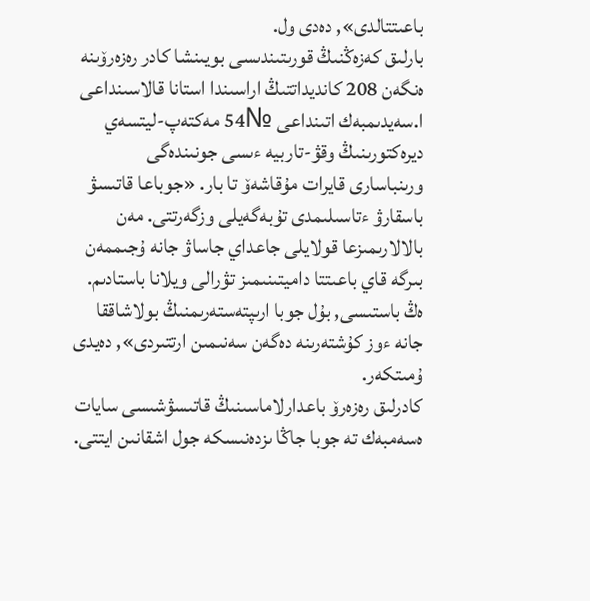باعىتتالدى», دەدى ول.
بارلىق كەزەڭنىڭ قورىتىندىسى بويىنشا كادر رەزەرۆىنە ەنگەن 208 كانديداتتىڭ اراسىندا استانا قالاسىنداعى ا.سەيدىمبەك اتىنداعى №54 مەكتەپ-ليتسەي ديرەكتورىنىڭ وقۋ-تاربيە ءىسى جونىندەگى ورىنباسارى قايرات مۇقاشەۆ تا بار. «جوباعا قاتىسۋ باسقارۋ ءتاسىلىمدى تۇبەگەيلى وزگەرتتى. مەن بالالارىمىزعا قولايلى جاعداي جاساۋ جانە ۇجىممەن بىرگە قاي باعىتتا داميتىنىمىز تۋرالى ويلانا باستادىم. ەڭ باستىسى, بۇل جوبا ارىپتەستەرىمنىڭ بولاشاققا جانە ءوز كۇشتەرىنە دەگەن سەنىمىن ارتتىردى», دەيدى ۇمىتكەر.
كادرلىق رەزەرۆ باعدارلاماسىنىڭ قاتىسۋشىسى سايات ەسەمبەك تە جوبا جاڭا ىزدەنىسكە جول اشقانىن ايتتى.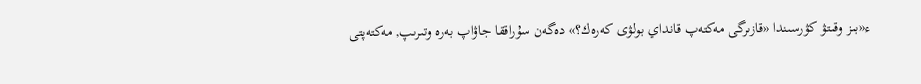ء«بىز وقىتۋ كۋرسىندا «قازىرگى مەكتەپ قانداي بولۋى كەرەك؟» دەگەن سۇراققا جاۋاپ بەرە وتىرىپ, مەكتەپتى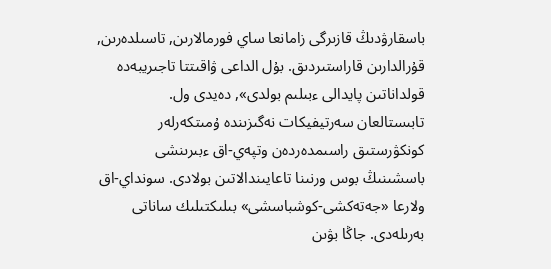باسقارۋدىڭ قازىرگى زامانعا ساي فورمالارىن, تاسىلدەرىن, قۇرالدارىن قاراستىردىق. بۇل الداعى ۋاقىتتا تاجىريبەدە قولداناتىن پايدالى ءبىلىم بولدى», دەيدى ول.
تابىستالعان سەرتيفيكات نەگىزىندە ۇمىتكەرلەر كونكۋرستىق راسىمدەردەن وتپەي-اق ءبىرىنشى باسشىنىڭ بوس ورنىنا تاعايىندالاتىن بولادى. سونداي-اق ولارعا «جەتەكشى-كوشباسشى» بىلىكتىلىك ساناتى بەرىلەدى. جاڭا بۋىن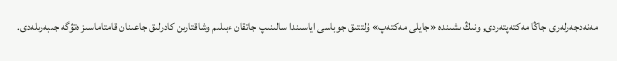مەنەدجەرلەرى جاڭا مەكتەپتەردى, ونىڭ ىشىندە «جايلى مەكتەپ» ۇلتتىق جوباسى اياسىندا سالىنىپ جاتقان ءبىلىم وشاقتارىن كادرلىق جاعىنان قامتاماسىز ەتۋگە جىبەرىلەدى.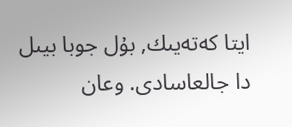ايتا كەتەيىك, بۇل جوبا بيىل دا جالعاسادى. وعان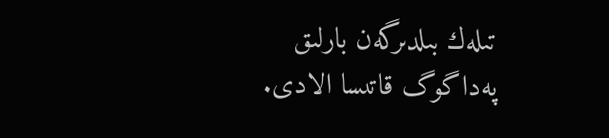تىلەك بىلدىرگەن بارلىق پەداگوگ قاتىسا الادى.